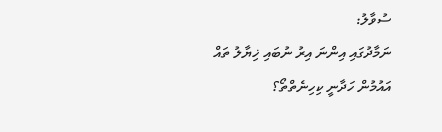ސުވާލު:
ނަމާދުގައި އިންނަ އިރު ނުބައި ޚިޔާލު ތައް އައުމުން ހަދާނީ ކިހިނެތްތޯ؟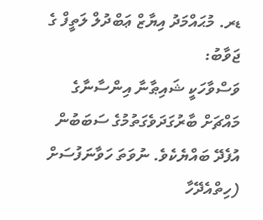ޑރ. މުޙައްމަދު އިޔާޒް ޢަބްދުލް ލަތީފް ގެ ޖަވާބު:
ވަސްވާހަކީ ޝައިޠާނާ އިންސާނާގެ މައްޗަށް ބާރުގަދަވެގަތުމުގެ ސަބަބުން އުފެދޭ ބައްޔެކެވެ. ނުވަތަ ހަވާނަފުސަށް (ހިތްއެދޭހާ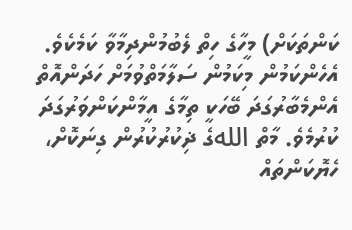ކަންތަކަށް) މީހާގެ ހިތް ލެބުމުންދިމާވާ ކަމެކެވެ. އެހެންކަމުން މިކަމުން ސަލާމަތްވުމަށް ހަދަންއޮތް އެންމެބާރުގަދަ ބޭހަކީ ތިމާގެ އީމާންކަންވަރުގަދަ ކުރުމެވެ. މާތް اللهގެ ޛިކުރުކުރުން ގިނަކޮށް، ހެޔޮކަންތައް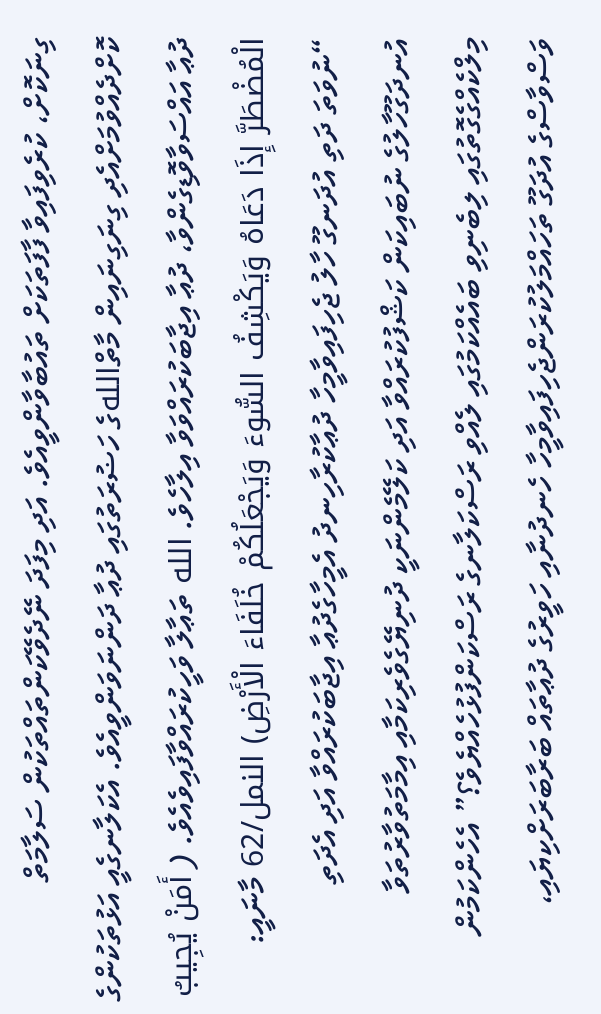ގިނަކޮށް، ކުރެވިފައިވާ ފާފަތަކަށް ތައުބާވާންވީއެވެ. އަދި މިފަދަ ނޭދެވޭކަންތައްތަކުން ސަލާމަތް ކޮށްދެއްވުމަށްއެދި ގިނަގިނައިން މާތްاللهގެ ހަޟުރަތުގައި ދުޢާ ދަންނަވަންވީއެވެ. އެކަލާނގެއީ އަޅުތަކުންގެ ދުޢާ އައްސަވާވޮޑިގެންވާ، ދުޢާ އިޖާބަކުރައްވަވާ އިލާހެވެ. الله ތަޢާލާ ވަހީކުރައްވާފައިވެއެވެ. ( أَمَنْ يُجِيبُ الْمُضْطَرَّ إِذَا دَعَاهُ وَيَكْشِفُ السُّوءَ وَيَجْعَلُكُمْ خُلَفَاءَ الْأَرْضِ) النمل/62 މާނައީ: “ނުވަތަ ދަތި އުދަނގޫ ހާލު ޖެހިފައިވާމީހާ ދުޢާކުރާހިނދު އެމީހާގެދުޢާ އިޖާބަކުރައްވާ އަދި އެދަތި އުނދަގޫހާލުގެ ނުބައިކަން ކަޝްފުކުރައްވާ އަދި ކަލޭމެންނަކީ ދުނިޔޭގެވެރިކަމާއި އިމާމަތުވާރުތަވާ މިލްކެއްގެގޮތުގައި ލިބެނިވި ބައެއްކަމުގައި ލެއްވި ރަސްކަލާނގެ ރަސްކަންފުޅުހެއްޔެވެ؟” އެހެންކަމުން ވަސްވާސްގެ އުދަގޫ ތަހައްމަލުކުރަންޖެހިފައިވާމީހާ ހެނދުނާއި ހަވީރުގެ ދުޢާތައް ބަރާބަރަށްކިޔައި،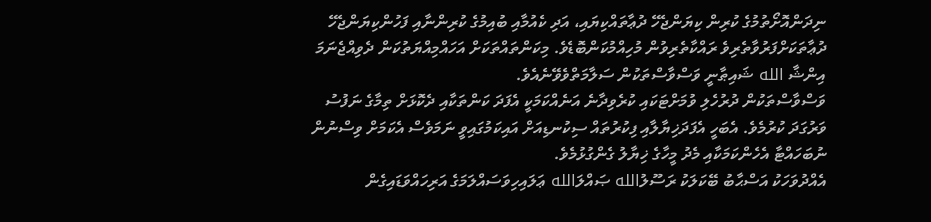ނިދަންއޮށޯތުމުގެ ކުރިން ކިޔަންޖެހޭ ދުޢާތައްކިޔައި، އަދި ކެއުމާއި ބުއިމުގެ ކުރިންނާއި ފަހުންކިޔަންޖެހޭ ދުޢާތަކަށްފަރުވާތެރިވެ ރައްކާތެރިވުން މުހިއްމުކަންބޮޑެވެ. މިކަންތައްތަކަށް އަހައްމިއްޔަތުކަން ދެވިއްޖެނަމަ އިންޝާ الله ޝައިޠާނީ ވަސްވާސްތަކުން ސަލާމަތްވެވޭނެއެވެ.
ވަސްވާސްތަކުން ދުރުހެލި ވުމަށްޓަކައި ކުރެވިދާނެ އަނެއްކަމަކީ އެފަދަ ކަންތަކާއި ދެކޮޅަށް ތިމާގެ ނަފުސު ވަރުގަދަ ކުރުމެވެ. އެބަހީ އެފަދަޚިޔާލާއި ފިކުރުތައް ސިކުނޑިއަށް އައިކަމުގައިވީ ނަމަވެސް އެކަމަށް ވިސްނުން ނުބަހައްޓާ އެހެންކަމަކާއި މެދު މީހާގެ ޚިޔާލު ގެންގުޅުމެވެ.
އެއްދުވަހަކު އަސްޙާބު ބޭކަލަކު ރަސޫލުالله ޞައްލަالله ޢަލައިހިވަސައްލަމަގެ އަރިހައްވަޑައިގެން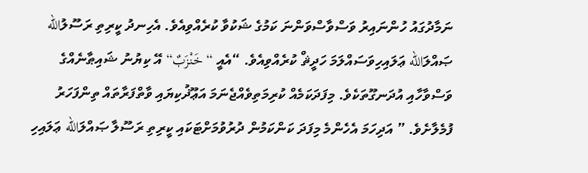ނަމާދުގައު ހުންނައިރު ވަސްވާސްވަންނަ ކަމުގެ ޝަކުވާ ކުރެއްވިއެވެ. އެހިނދު ކީރިތި ރަސޫލުالله ޞައްލަالله ޢަލައިހިވަސައްލަމަ ހަދީޘް ކުރެއްވިއެވެ. “އެއީ “خَنْزَبٌ“ އޭ ކިޔުނު ޝައިޠާނެއްގެ ވަސްވާހާއި އުދަނގޫތަކެވެ. މިފަދަކަމެއް ކުރިމަތިވެއްޖެނަމަ އަޢޫޛުކިޔައި ވާތްފަރާތައް ތިންފަހަރު ފުމެލާށެވެ. ” އަދިހަމަ އެހެންމެ މިފަދަ ކަންކަމުން ދުރުވުމަށްޓަކައި ކީރިތި ރަސޫލާ ޞައްލަالله ޢަލައިހި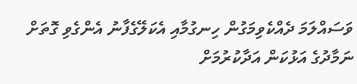ވަސައްލަމަ ދެއްކެވިމަގުން ހިނގުމާއި އެކަލޭގެފާނު އެންގެވި ގޮތަށް ނަމާދުގެ އަޅުކަން އަދާކުރުމަށް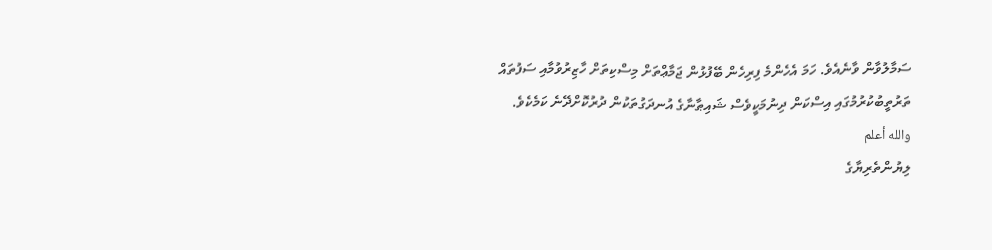ސަމާލުވާން ވާނެއެވެ. ހަމަ އެހެންމެ ފިރިހެން ބޭފުޅުން ޖަމާޢްތަށް މިސްކިތަށް ހާޒިރުވުމާއި ސަފުތައް ތަރުތީބުކުރުމުގައި އިސްކަން ދިނުމަކީވެސް ޝައިޠާނާގެ އުނދަގުތަކުން ދުރުކޮށްދޭނެ ކަމެކެވެ. والله أعلم
ލިޔުންތެރިޔާގެ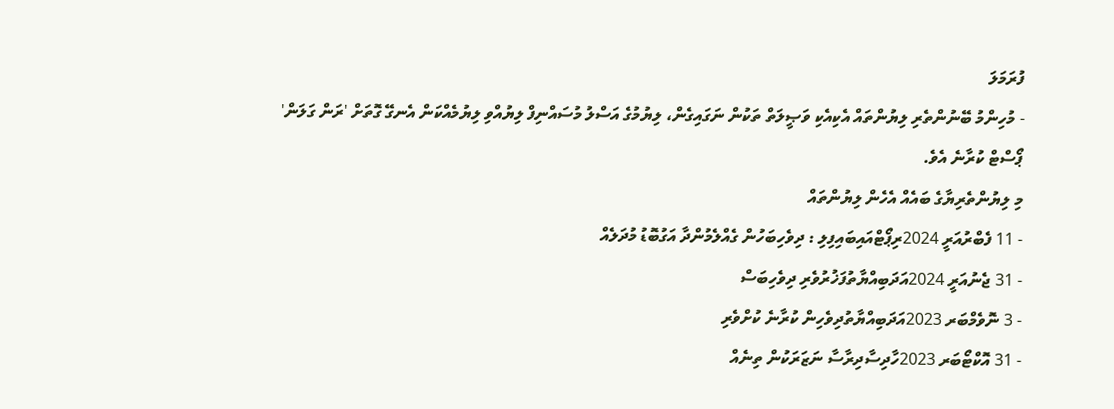ފުރަމަލަ
- މުހިންމު ބޭނުންތެރި ލިޔުންތައް އެކިއެކި ވަޞީލަތް ތަކުން ނަގައިގެން، ލިޔުމުގެ އަސްލު މުސައްނިފް ލިޔުއްވި ލިޔުމެއްކަން އެނގޭ ގޮތަށް 'ރަން ގަލަން' ޕޯސްޓް ކުރާނެ އެވެ.
މި ލިޔުންތެރިޔާގެ ބައެއް އެހެން ލިޔުންތައް
- 11 ފެބްރުއަރީ 2024ރިޕޯޓްއައިބައިފިލި : ދިވެހިބަހުން ގެއްލެމުންދާ އަގުބޮޑު މުދަލެއް
- 31 ޖެނުއަރީ 2024އަދަބިއްޔާތުފަޚުރުވެރި ދިވެހިބަސް
- 3 ނޮވެމްބަރ 2023އަދަބިއްޔާތުދިވެހިން ކުރާނެ ކުށްވެރި
- 31 އޮކްޓޯބަރ 2023ހާދިސާދިރާސާ ނަޒަރަކުން ތިނެއް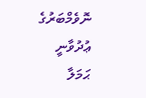ނޮވެމްބަރުގެ ޢުދުވާނީ ޙަމަލާ